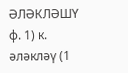ӘЛӘКЛӘШҮ ф. 1) к. әләкләү (1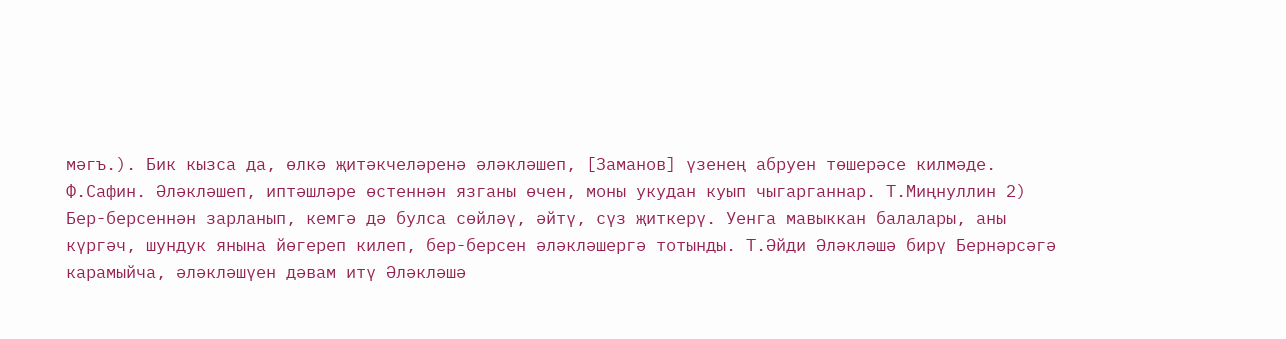мәгъ.). Бик кызса да, өлкә җитәкчеләренә әләкләшеп, [Заманов] үзенең абруен төшерәсе килмәде. Ф.Сафин. Әләкләшеп, иптәшләре өстеннән язганы өчен, моны укудан куып чыгарганнар. Т.Миңнуллин 2) Бер-берсеннән зарланып, кемгә дә булса сөйләү, әйтү, сүз җиткерү. Уенга мавыккан балалары, аны күргәч, шундук янына йөгереп килеп, бер-берсен әләкләшергә тотынды. Т.Әйди Әләкләшә бирү Бернәрсәгә карамыйча, әләкләшүен дәвам итү Әләкләшә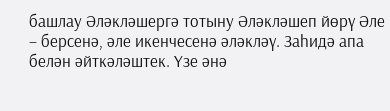башлау Әләкләшергә тотыну Әләкләшеп йөрү Әле – берсенә, әле икенчесенә әләкләү. Заһидә апа белән әйткәләштек. Үзе әнә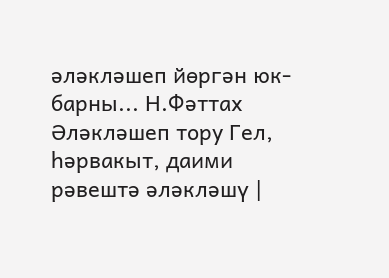әләкләшеп йөргән юк-барны... Н.Фәттах Әләкләшеп тору Гел, һәрвакыт, даими рәвештә әләкләшү |